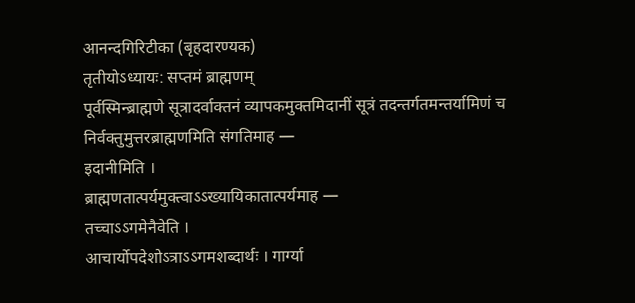आनन्दगिरिटीका (बृहदारण्यक)
तृतीयोऽध्यायः: सप्तमं ब्राह्मणम्
पूर्वस्मिन्ब्राह्मणे सूत्रादर्वाक्तनं व्यापकमुक्तमिदानीं सूत्रं तदन्तर्गतमन्तर्यामिणं च निर्वक्तुमुत्तरब्राह्मणमिति संगतिमाह —
इदानीमिति ।
ब्राह्मणतात्पर्यमुक्त्वाऽऽख्यायिकातात्पर्यमाह —
तच्चाऽऽगमेनैवेति ।
आचार्योपदेशोऽत्राऽऽगमशब्दार्थः । गार्ग्या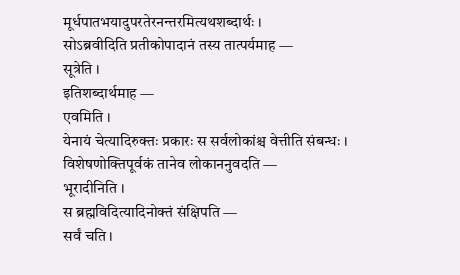मूर्धपातभयादुपरतेरनन्तरमित्यथशब्दार्थः ।
सोऽब्रवीदिति प्रतीकोपादानं तस्य तात्पर्यमाह —
सूत्रेति ।
इतिशब्दार्थमाह —
एवमिति ।
येनायं चेत्यादिरुक्तः प्रकारः स सर्वलोकांश्च वेत्तीति संबन्धः ।
विशेषणोक्तिपूर्वकं तानेव लोकाननुवदति —
भूरादीनिति ।
स ब्रह्मविदित्यादिनोक्तं संक्षिपति —
सर्वं चति ।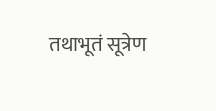तथाभूतं सूत्रेण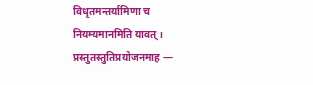विधृतमन्तर्यामिणा च नियम्यमानमिति यावत् ।
प्रस्तुतस्तुतिप्रयोजनमाह —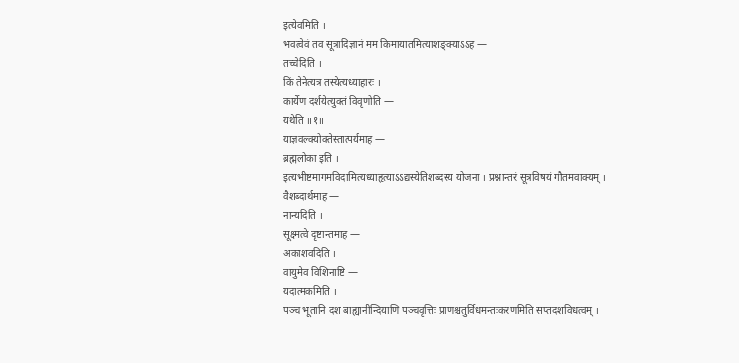इत्येवमिति ।
भवत्वेवं तव सूत्रादिज्ञानं मम किमायातमित्याशङ्क्याऽऽह —
तच्चेदिति ।
किं तेनेत्यत्र तस्येत्यध्याहारः ।
कार्येण दर्शयेत्युक्तं विवृणोति —
यथेति ॥१॥
याज्ञवल्क्योक्तेस्तात्पर्यमाह —
ब्रह्मलोका इति ।
इत्यभीष्टमागमविदामित्यध्याहृत्याऽऽद्यस्येतिशब्दस्य योजना । प्रश्नान्तरं सूत्रविषयं गौतमवाक्यम् ।
वैशब्दार्थमाह —
नान्यदिति ।
सूक्ष्मत्वे दृष्टान्तमाह —
अकाशवदिति ।
वायुमेव विशिनाष्टि —
यदात्मकमिति ।
पञ्च भूतानि दश बाह्यानीन्दियाणि पञ्चवृत्तिः प्राणश्चतुर्विधमन्तःकरणमिति सप्तदशविधत्वम् ।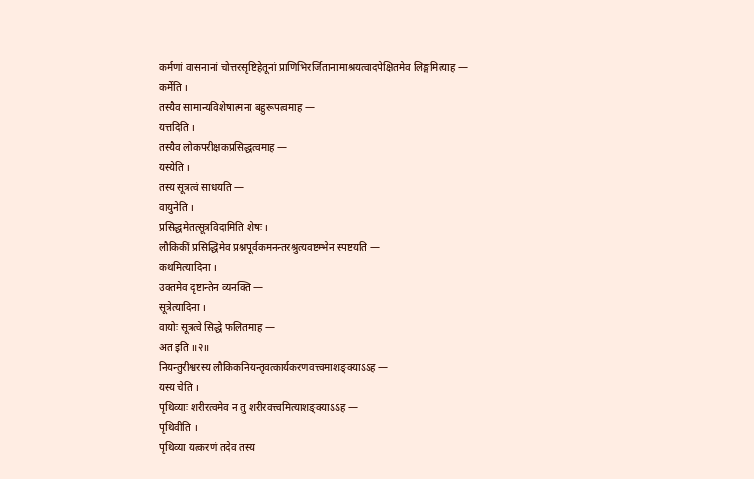कर्मणां वासनानां चोत्तरसृष्टिहेतूनां प्राणिभिरर्जितानामाश्रयत्वादपेक्षितमेव लिङ्गमित्याह —
कर्मेति ।
तस्यैव सामान्यविशेषात्मना बहुरूपत्वमाह —
यत्तदिति ।
तस्यैव लोकपरीक्षकप्रसिद्धत्वमाह —
यस्येति ।
तस्य सूत्रत्वं साधयति —
वायुनेति ।
प्रसिद्धमेतत्सूत्रविदामिति शेषः ।
लौकिकीं प्रसिद्धिमेव प्रश्नपूर्वकमनन्तरश्रुत्यवष्टम्भेन स्पष्टयति —
कथमित्यादिना ।
उक्तमेव दृष्टान्तेन व्यनक्ति —
सूत्रेत्यादिना ।
वायोः सूत्रत्वे सिद्धे फलितमाह —
अत इति ॥२॥
नियन्तुरीश्वरस्य लौकिकनियन्तृवत्कार्यकरणवत्त्वमाशङ्क्याऽऽह —
यस्य चेति ।
पृथिव्याः शरीरत्वमेव न तु शरीरवत्त्वमित्याशङ्क्याऽऽह —
पृथिवीति ।
पृथिव्या यत्करणं तदेव तस्य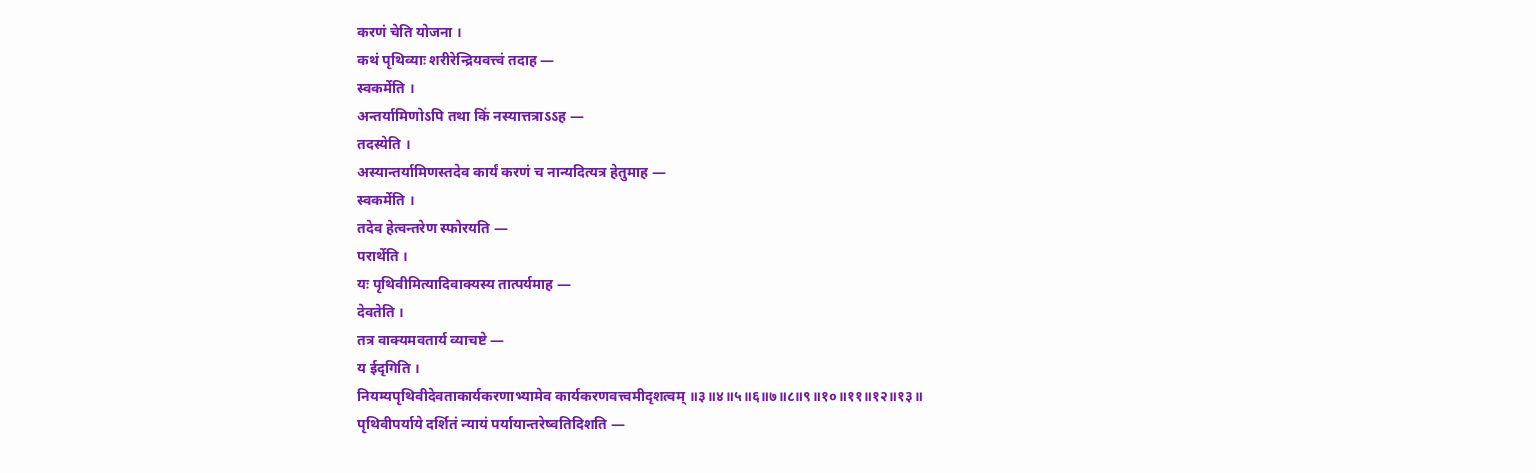करणं चेति योजना ।
कथं पृथिव्याः शरीरेन्द्रियवत्त्वं तदाह —
स्वकर्मेति ।
अन्तर्यामिणोऽपि तथा किं नस्यात्तत्राऽऽह —
तदस्येति ।
अस्यान्तर्यामिणस्तदेव कार्यं करणं च नान्यदित्यत्र हेतुमाह —
स्वकर्मेति ।
तदेव हेत्वन्तरेण स्फोरयति —
परार्थेति ।
यः पृथिवीमित्यादिवाक्यस्य तात्पर्यमाह —
देवतेति ।
तत्र वाक्यमवतार्य व्याचष्टे —
य ईदृगिति ।
नियम्यपृथिवीदेवताकार्यकरणाभ्यामेव कार्यकरणवत्त्वमीदृशत्वम् ॥३॥४॥५॥६॥७॥८॥९॥१०॥११॥१२॥१३॥
पृथिवीपर्याये दर्शितं न्यायं पर्यायान्तरेष्वतिदिशति —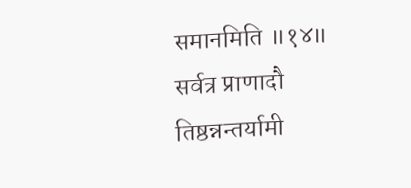समानमिति ॥१४॥
सर्वत्र प्राणादौ तिष्ठन्नन्तर्यामी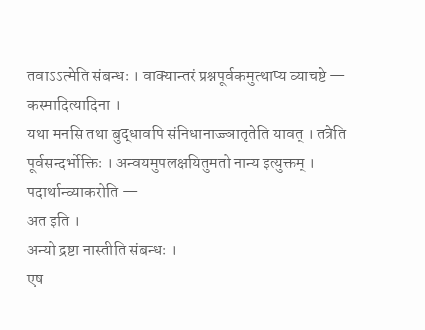तवाऽऽत्मेति संबन्धः । वाक्यान्तरं प्रश्नपूर्वकमुत्थाप्य व्याचष्टे —
कस्मादित्यादिना ।
यथा मनसि तथा बुद्धावपि संनिधानाज्ज्ञातृतेति यावत् । तत्रेति पूर्वसन्दर्भोक्तिः । अन्वयमुपलक्षयितुमतो नान्य इत्युक्तम् ।
पदार्थान्व्याकरोति —
अत इति ।
अन्यो द्रष्टा नास्तीति संबन्धः ।
एष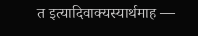त इत्यादिवाक्यस्यार्थमाह —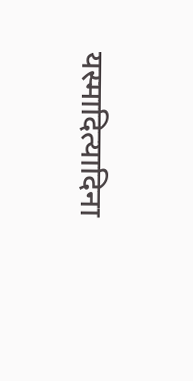यस्मादित्यादिना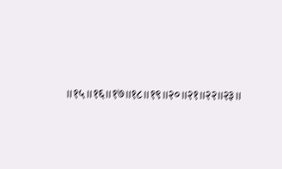॥१५॥१६॥१७॥१८॥१९॥२०॥२१॥२२॥२३॥